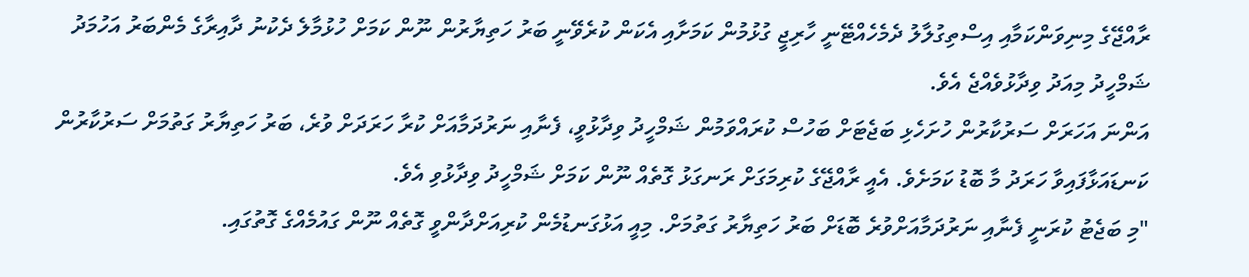ރާއްޖޭގެ މިނިވަންކަމާއި އިސްތިގުލާލު ދެމެހެއްޓޭނީ ހާރިޖީ ގުޅުމުން ކަމަށާއި އެކަން ކުރެވޭނީ ބަރު ހަތިޔާރުން ނޫން ކަމަށް ހުޅުމާލެ ދެކުނު ދާއިރާގެ މެންބަރު އަހުމަދު ޝަމްހީދު މިއަދު ވިދާޅުވެއްޖެ އެވެ.
އަންނަ އަހަރަށް ސަރުކާރުން ހުށަހެޅި ބަޖެޓަށް ބަހުސް ކުރައްވަމުން ޝަމްހީދު ވިދާޅުވީ، ފެނާއި ނަރުދަމާއަށް ކުރާ ހަރަދަށް ވުރެ، ބަރު ހަތިޔާރު ގަތުމަށް ސަރުކާރުން ކަނޑައަޅާފައިވާ ހަރަދު މާ ބޮޑު ކަމަށެވެ. އެއީ ރާއްޖޭގެ ކުރިމަގަށް ރަނގަޅު ގޮތެއް ނޫން ކަމަށް ޝަމްހީދު ވިދާޅުވި އެވެ.
"މި ބަޖެޓު ކުރަނީ ފެނާއި ނަރުދަމާއަށްވުރެ ބޮޑަށް ބަރު ހަތިޔާރު ގަތުމަށް. މިއީ އަޅުގަނޑުމެން ކުރިއަށްދާންވީ ގޮތެއް ނޫން ގައުމެއްގެ ގޮތުގައި.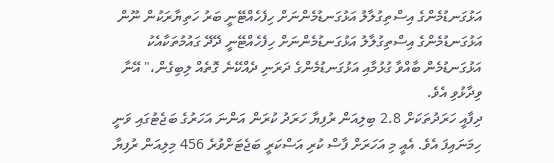އަޅުގަނޑުމެންގެ އިސްތިގުލާލު އަޅުގަނޑުމެންނަށް ހިފެހެއްޓޭނީ ބަރު ހަތިޔާރަކުން ނޫން އަޅުގަނޑުމެންގެ އިސްތިގުލާލު އަޅުގަނޑުމެންނަށް ހިފެހެއްޓޭނީ ދޭދޭ ގައުމުތަކާއެކު އަޅުގަނޑުމެން ބާއްވާ ގުޅުމާއި އަޅުގަނޑުމެންގެ ދަރަނި ދެއްކޭނެ ގޮތެއް ލިބިގެން،" އޭނާ ވިދާޅުވި އެވެ.
ދިފާއީ ހަރަދުތަކަށް 2.8 ބިލިއަން ރުފިޔާ ހަރަދު ކުރަން އަންނަ އަހަރުގެ ބަޖެޓުގައި ވަނީ ހިމަނައިފަ އެވެ. އެއީ މި އަހަރަށް ފާސް ކުރި އަސްކަރީ ބަޖެޓަށްވުރެ 456 މިލިއަން ރުފިޔާ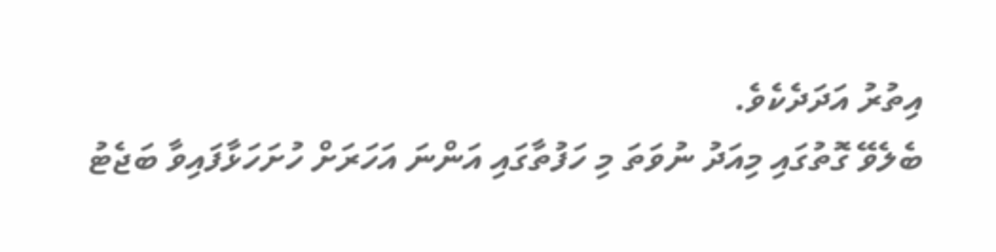އިތުރު އަދަދެކެވެ.
ބެލެވޭ ގޮތުގައި މިއަދު ނުވަތަ މި ހަފުތާގައި އަންނަ އަހަރަށް ހުށަހަޅާފައިވާ ބަޖެޓު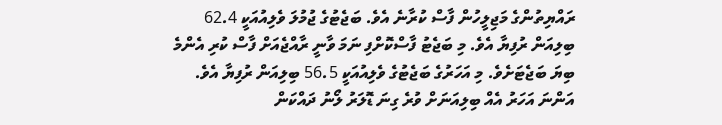ރައްޔިތުންގެ މަޖިލީހުން ފާސް ކުރާނެ އެވެ. ބަޖެޓުގެ ޖުމުލަ ވެލިއުއަކީ 62.4 ބިލިއަން ރުފިޔާ އެވެ. މި ބަޖެޓު ފާސްކޮށްފި ނަމަ ވާނީ ރާއްޖެއަށް ފާސް ކުރި އެންމެ ބިޔަ ބަޖެޓަށެވެ. މި އަހަރުގެ ބަޖެޓުގެ ވެލިއުއަކީ 56.5 ބިލިއަން ރުފިޔާ އެވެ.
އަންނަ އަހަރު އެއް ބިލިއަނަށް ވުރެ ގިނަ ޑޮލަރު ލޯނު ދައްކަން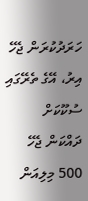ހަރަދުކުރަން ޖެހޭ އިރު، އޭގެ ތެރޭގައި ސުކޫކަށް ދައްކަން ޖެހޭ 500 މިލިއަން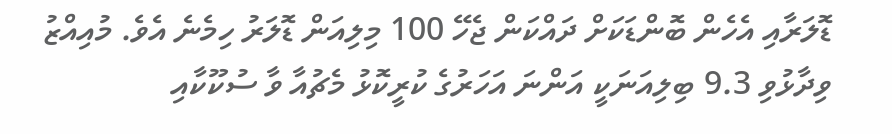ޑޮލަރާއި އެހެން ބޮންޑަކަށް ދައްކަން ޖެހޭ 100 މިލިއަން ޑޮލަރު ހިމެނެ އެވެ. މުއިއްޒު ވިދާޅުވި 9.3 ބިލިއަނަކީ އަންނަ އަހަރުގެ ކުރީކޮޅު މެޗުއާ ވާ ސުކޫކާއި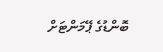ބޮންޑުގެ ޕޭމަންޓަށް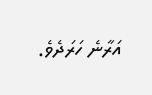އަރާނެ ހަރަދެވެ.